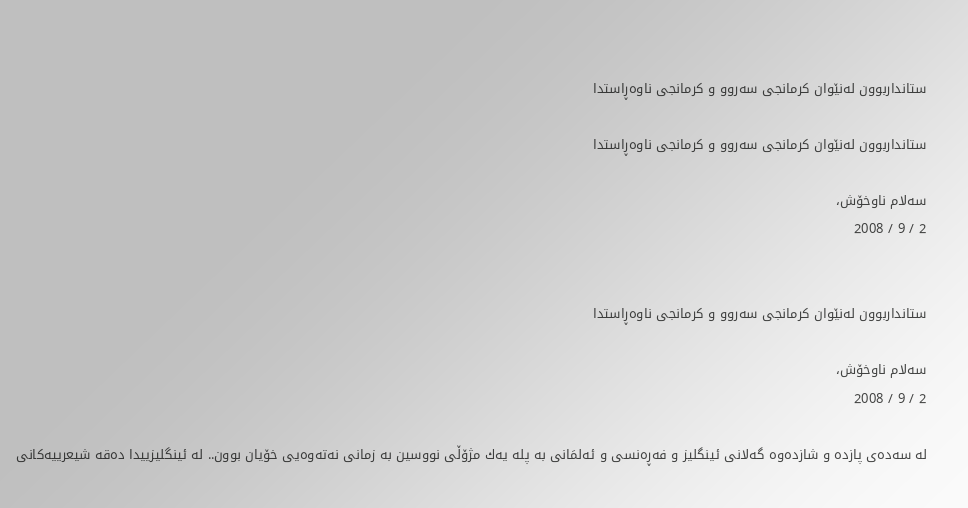ستانداربوون له‌نێوان كرمانجی‌ سه‌روو و كرمانجی‌ ناوه‌ڕاستدا

ستانداربوون له‌نێوان كرمانجی‌ سه‌روو و كرمانجی‌ ناوه‌ڕاستدا

سه‌لام ناوخۆش،
2 / 9 / 2008


ستانداربوون له‌نێوان كرمانجی‌ سه‌روو و كرمانجی‌ ناوه‌ڕاستدا

سه‌لام ناوخۆش،
2 / 9 / 2008

له‌ سه‌ده‌ی‌ پازده‌ و شازده‌وه‌ گه‌لانی‌ ئینگلیز و فه‌ڕه‌نسی‌ و ئه‌لمَانی‌ به‌ پله‌ یه‌ك مژۆڵی‌ نووسین به‌ زمانی‌ نه‌ته‌وه‌یی‌ خۆیان بوون.. له‌ ئینگلیزییدا ده‌قه‌ شیعرییه‌كانی‌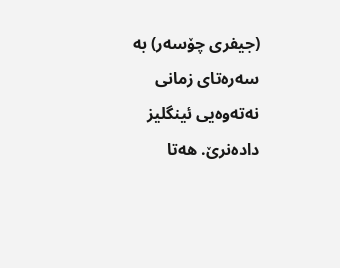(جیفری‌ چۆسه‌ر) به‌ سه‌ره‌تای‌ زمانی‌ نه‌ته‌وه‌یی‌ ئینگلیز داده‌نرێ. هه‌تا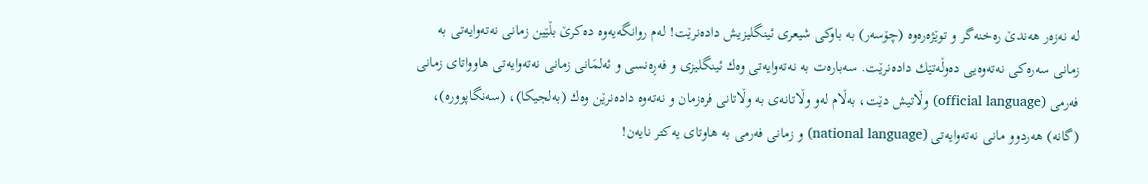له‌ نه‌زه‌ر هه‌ندێ ره‌خنه‌گر و توێژه‌ره‌وه‌ (چۆسه‌ر) به‌ باوكی‌ شیعری‌ ئینگلیزیش داده‌نرێت! له‌م روانگه‌یه‌وه‌ ده‌كرێ بڵێین زمانی‌ نه‌ته‌وایه‌تی‌ به‌ زمانی‌ سه‌ره‌كی‌ نه‌ته‌وه‌یی‌ ده‌وڵه‌تێك داده‌نرێت. سه‌باره‌ت به‌ نه‌ته‌وایه‌تی‌ وه‌ك ئینگلیزی‌ و فه‌ڕه‌نسی‌ و ئه‌لمَانی‌ زمانی‌ نه‌ته‌وایه‌تی‌ هاوواتای‌ زمانی‌ فه‌رمی‌ (official language) وڵاتیش دێت، به‌ڵام له‌و وڵاتانه‌ی‌ به‌ وڵاتانی‌ فره‌زمان و نه‌ته‌وه‌ داده‌نرێن وه‌ك (به‌لجیكا)، (سه‌نگاپووره‌)، (گانه‌) هه‌ردوو مانی‌ نه‌ته‌وایه‌تی‌ (national language) و زمانی‌ فه‌رمی‌ به‌ هاوتای‌ یه‌كتر نایه‌ن!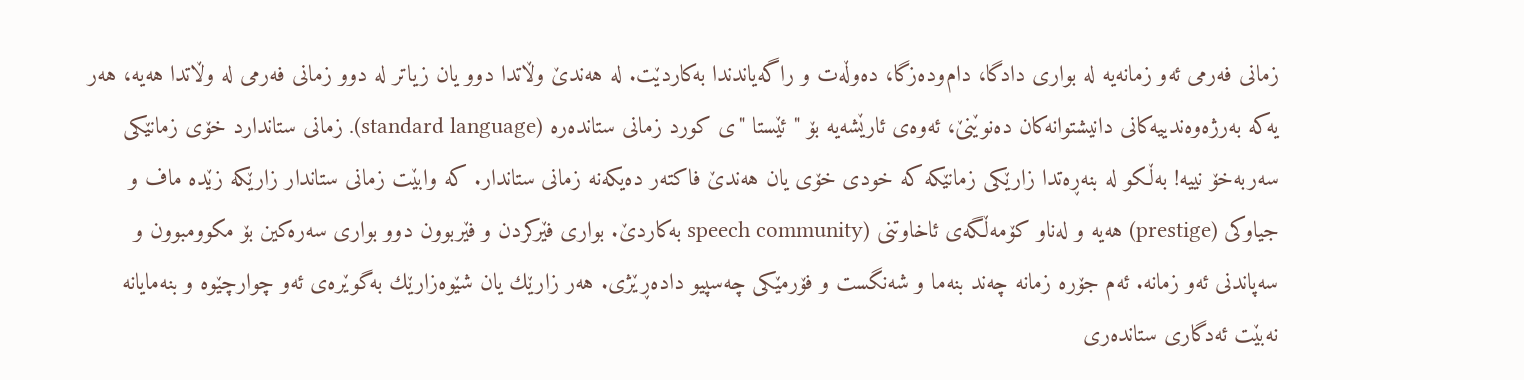زمانی‌ فه‌رمی‌ ئه‌و زمانه‌یه‌ له‌ بواری‌ دادگا، دام‌وده‌زگا، ده‌وڵه‌ت و راگه‌یاندندا به‌كاردێت. له‌ هه‌ندێ وڵاتدا دوو یان زیاتر له‌ دوو زمانی‌ فه‌رمی‌ له‌ وڵاتدا هه‌یه‌، هه‌ر یه‌كه‌ به‌رژه‌وه‌ندییه‌كانی‌ دانیشتوانه‌كان ده‌نوێنێ، ئه‌وه‌ی‌ ئارێشه‌یه‌ بۆ " ئێستا "ی‌ كورد زمانی‌ ستانده‌ره‌ (standard language). زمانی‌ ستاندارد خۆی‌ زمانێكی‌ سه‌ربه‌خۆ نییه‌! به‌ڵكو له‌ بنه‌ڕه‌تدا زارێكی‌ زمانێكه‌ كه‌ خودی‌ خۆی‌ یان هه‌ندێ فاكته‌ر ده‌یكه‌نه‌ زمانی‌ ستاندار. كه‌ وابێت زمانی‌ ستاندار زارێكه‌ زێده‌ ماف و جیاوكی‌ (prestige) هه‌یه‌ و له‌ناو كۆمه‌ڵگه‌ی‌ ئاخاوتنی‌ (speech community به‌كاردێ. بواری‌ فێركردن و فێربوون دوو بواری‌ سه‌ره‌كین بۆ مكوومبوون و سه‌پاندنی‌ ئه‌و زمانه‌. ئه‌م جۆره‌ زمانه‌ چه‌ند بنه‌ما و شه‌نگست و فۆرمێكی‌ چه‌سپیو داده‌ڕێژی‌. هه‌ر زارێك یان شێوه‌زارێك به‌گوێره‌ی‌ ئه‌و چوارچێوه‌ و بنه‌مایانه‌ نه‌بێت ئه‌دگاری‌ ستانده‌ری‌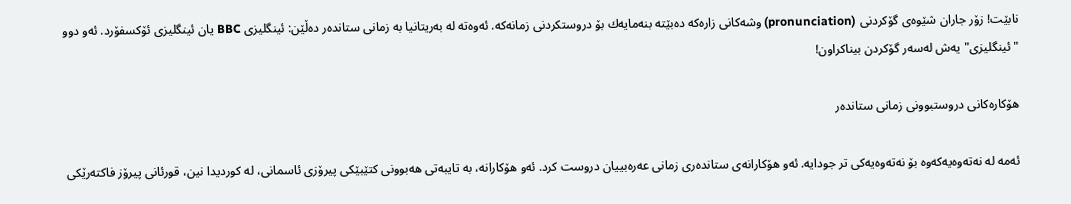نابێت! زۆر جاران شێوه‌ی‌ گۆكردنی ‌(pronunciation) وشه‌كانی‌ زاره‌كه‌ ده‌بێته‌ بنه‌مایه‌ك بۆ دروستكردنی‌ زمانه‌كه‌. ئه‌وه‌ته‌ له‌ به‌ریتانیا به‌ زمانی‌ ستانده‌ر ده‌ڵێن: ئینگلیزی‌ BBC یان ئینگلیزی‌ ئۆكسفۆرد. ئه‌و دوو "ئینگلیزی"یه‌ش له‌سه‌ر گۆكردن بیناكراون!

هۆكاره‌كانی‌ دروستبوونی‌ زمانی‌ ستانده‌ر

ئه‌مه‌ له‌ نه‌ته‌وه‌یه‌كه‌وه‌ بۆ نه‌ته‌وه‌یه‌كی‌ تر جودایه‌. ئه‌و هۆكارانه‌ی‌ ستانده‌ری‌ زمانی‌ عه‌ره‌بییان دروست كرد. ئه‌و هۆكارانه‌، به‌ تایبه‌تی‌ هه‌بوونی‌ كتێبێكی‌ پیرۆزی ئاسمانی‌، له‌ كوردیدا نین، قورئانی‌ پیرۆز فاكته‌رێكی‌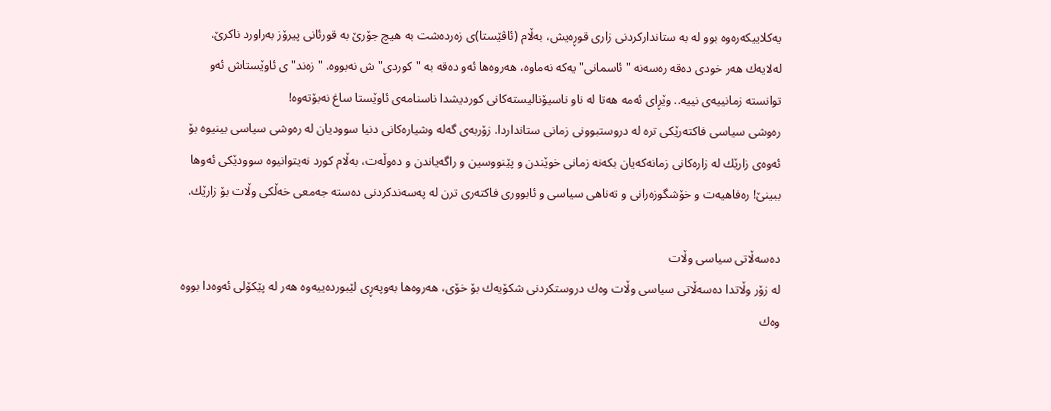یه‌كلاییكه‌ره‌وه‌ بوو له‌ به‌ ستانداركردنی‌ زاری‌ قوڕه‌یش، به‌ڵام (ئاڤێستا)ی‌ زه‌رده‌شت به‌ هیچ جۆرێ به‌ قورئانی‌ پیرۆز به‌راورد ناكرێ. له‌لایه‌ك هه‌ر خودی‌ ده‌قه‌ ره‌سه‌نه‌ "ئاسمانی"یه‌كه‌ نه‌ماوه‌، هه‌روه‌ها ئه‌و ده‌قه‌ به‌ "كوردی"ش نه‌بووه‌. "زه‌ند"ی‌ ئاوێستاش ئه‌و توانسته‌ زمانییه‌ی‌ نییه‌.. وێڕای‌ ئه‌مه‌ هه‌تا له‌ ناو ناسیۆنالیسته‌كانی‌ كوردیشدا ناسنامه‌ی‌ ئاوێستا ساغ نه‌بۆته‌وه‌!
ره‌وشی‌ سیاسی‌ فاكته‌رێكی‌ تره‌ له‌ دروستبوونی‌ زمانی‌ ستانداردا. زۆربه‌ی‌ گه‌له‌ وشیاره‌كانی‌ دنیا سوودیان له‌ ره‌وشی‌ سیاسی‌ بینیوه‌ بۆ ئه‌وه‌ی‌ زارێك له‌ زاره‌كانی‌ زمانه‌كه‌یان بكه‌نه‌ زمانی‌ خوێندن و پێنووسین و راگه‌یاندن و ده‌وڵه‌ت، به‌ڵام كورد نه‌یتوانیوه‌ سوودێكی‌ ئه‌وها ببینێ! ره‌فاهیه‌ت و خۆشگوزه‌رانی‌ و ته‌ناهی‌ سیاسی‌ و ئابووری‌ فاكته‌ری‌ ترن له‌ په‌سه‌ندكردنی‌ ده‌سته‌ جه‌معی‌ خه‌ڵكی‌ وڵات بۆ زارێك.

ده‌سه‌ڵاتی‌ سیاسی‌ وڵات
له‌ زۆر وڵاتدا ده‌سه‌ڵاتی‌ سیاسی‌ وڵات وه‌ك دروستكردنی‌ شكۆیه‌ك بۆ خۆی‌، هه‌روه‌ها به‌وپه‌ڕی‌ لێبورده‌ییه‌وه‌ هه‌ر له‌ پێكۆلی‌ ئه‌وه‌دا بووه‌ وه‌ك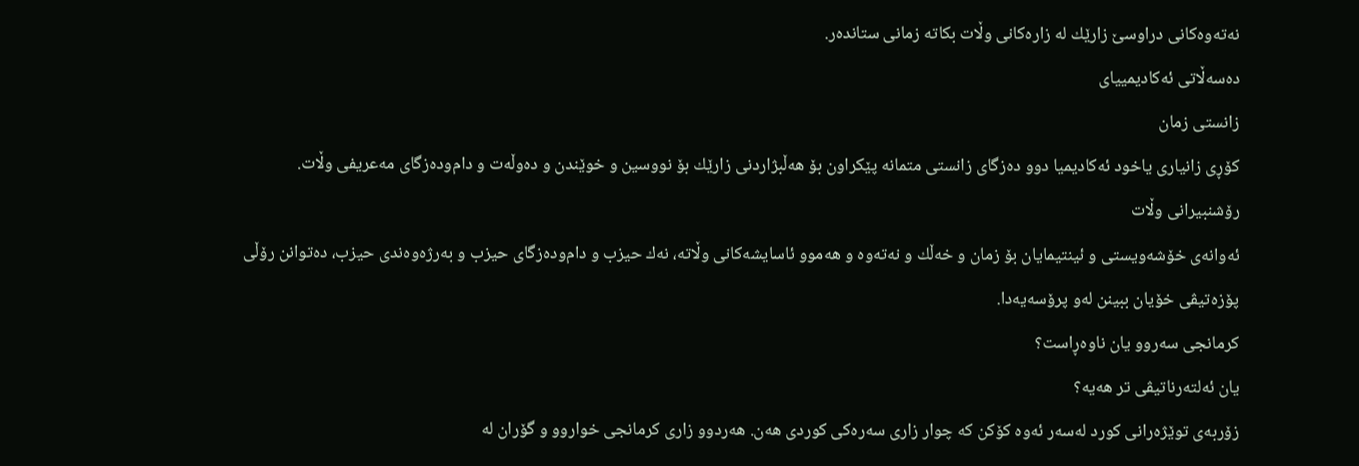نه‌ته‌وه‌كانی‌ دراوسێ زارێك له‌ زاره‌كانی‌ وڵات بكاته‌ زمانی‌ ستانده‌ر.
ده‌سه‌ڵاتی‌ ئه‌كادیمییای‌
زانستی‌ زمان
كۆڕی‌ زانیاری‌ یاخود ئه‌كادیمیا دوو ده‌زگای‌ زانستی‌ متمانه‌ پێكراون بۆ هه‌ڵبژاردنی‌ زارێك بۆ نووسین و خوێندن و ده‌وڵه‌ت و دام‌وده‌زگای‌ مه‌عریفی‌ وڵات.
رۆشنبیرانی‌ وڵات
ئه‌وانه‌ی‌ خۆشه‌ویستی‌ و ئینتیمایان بۆ زمان و خه‌ڵك و نه‌ته‌وه‌ و هه‌موو ئاسایشه‌كانی‌ وڵاته‌، نه‌ك حیزب و دام‌وده‌زگای‌ حیزب و به‌رژه‌وه‌ندی‌ حیزب، ده‌توانن رۆڵی‌ پۆزه‌تیڤی‌ خۆیان ببینن له‌و پرۆسه‌یه‌دا.
كرمانجی‌ سه‌روو یان ناوه‌ڕاست؟
یان ئه‌لته‌رناتیڤی‌ تر هه‌یه‌؟
زۆربه‌ی‌ توێژه‌رانی‌ كورد له‌سه‌ر ئه‌وه‌ كۆكن كه‌ چوار زاری‌ سه‌ره‌كی‌ كوردی‌ هه‌ن. هه‌ردوو زاری‌ كرمانجی‌ خواروو و گۆران له‌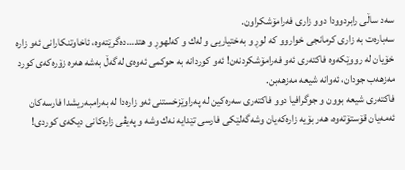سه‌د ساڵی‌ رابردوودا دوو زاری‌ فه‌رامۆشكراون.
سه‌باره‌ت به‌ زاری‌ كرمانجی‌ خواروو كه‌ لوڕ و به‌ختیاریی و له‌ك و كه‌لهوڕ و هتد…ده‌گرێته‌وه‌، ئاخاوتنكارانی‌ ئه‌و زاره‌ خۆیان له‌ رووێكه‌وه‌ فاكته‌ری‌ ئه‌و فه‌رامۆشكردنه‌ن! ئه‌و كوردانه‌ به‌ حوكمی‌ ئه‌وه‌ی‌ له‌گه‌ڵ به‌شه‌ هه‌ره‌ زۆره‌كه‌ی‌ كورد مه‌زهه‌ب جودان، ئه‌وانه‌ شیعه‌ مه‌زهه‌بن.
فاكته‌ری‌ شیعه‌ بوون و جوگرافیا دوو فاكته‌ری‌ سه‌ره‌كین له‌ په‌راوێزخستنی‌ ئه‌و زاره‌دا له‌ به‌رامبه‌ریشدا فارسه‌كان ئه‌مه‌یان قۆستۆته‌وه‌، هه‌ر بۆیه‌ زاره‌كه‌یان وشه‌گه‌لێكی‌ فارسی تێدایه‌ نه‌ك وشه‌ و په‌یڤی‌ زاره‌كانی‌ دیكه‌ی‌ كوردی‌!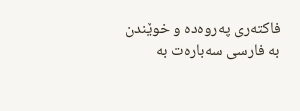فاكته‌ری‌ په‌روه‌ده‌ و خوێندن به‌ فارسی‌ سه‌باره‌ت به‌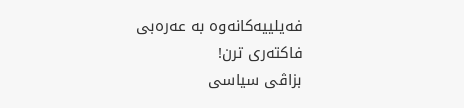فه‌یلییه‌كانه‌وه‌ به‌ عه‌ره‌بی‌ فاكته‌ری‌ ترن!
بزاڤی‌ سیاسی‌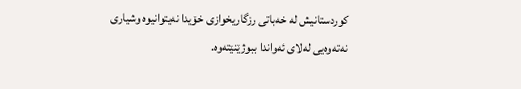كوردستانیش له‌ خه‌باتی‌ رزگاریخوازی‌ خۆیدا نه‌یتوانیوه‌ وشیاری‌ نه‌ته‌وه‌یی‌ له‌لای‌ ئه‌واندا ببوژێنێته‌وه‌.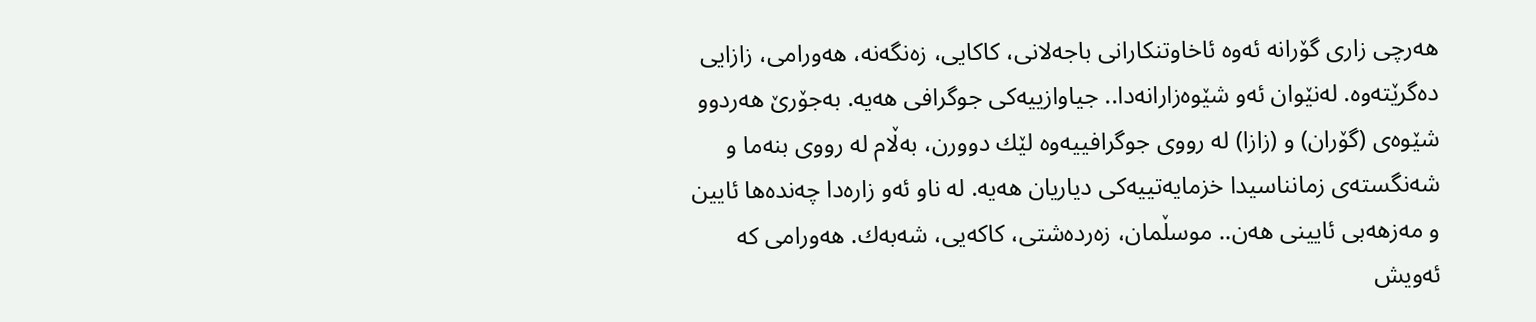هه‌رچی‌ زاری‌ گۆرانه‌ ئه‌وه‌ ئاخاوتنكارانی‌ باجه‌لانی‌، كاكایی‌، زه‌نگه‌نه‌، هه‌ورامی‌، زازایی‌ ده‌گرێته‌وه‌. له‌نێوان ئه‌و شێوه‌زارانه‌دا.. جیاوازییه‌كی‌ جوگرافی‌ هه‌یه‌. به‌جۆرێ هه‌ردوو شێوه‌ی‌ (گۆران) و (زازا) له‌ رووی‌ جوگرافییه‌وه‌ لێك دوورن، به‌ڵام له‌ رووی‌ بنه‌ما و شه‌نگسته‌ی‌ زمانناسیدا خزمایه‌تییه‌كی‌ دیاریان هه‌یه‌. له‌ ناو ئه‌و زاره‌دا چه‌نده‌ها ئایین و مه‌زهه‌بی‌ ئایینی‌ هه‌ن.. موسڵمان، زه‌رده‌شتی‌، كاكه‌یی‌، شه‌به‌ك. هه‌ورامی‌ كه‌ ئه‌ویش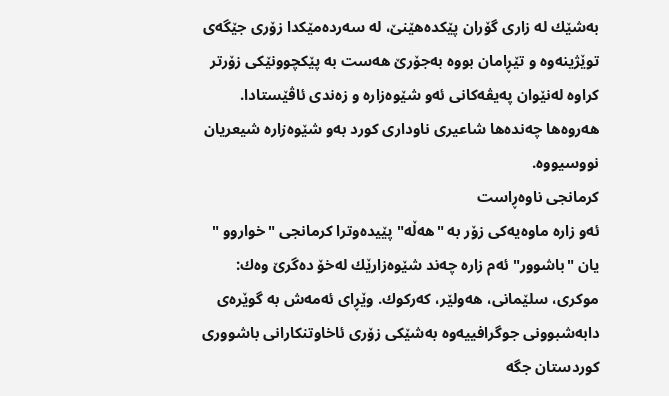به‌شێك له‌ زاری‌ گۆران پێكده‌هێنێ، له‌ سه‌رده‌مێكدا زۆری‌ جێگه‌ی‌ توێژینه‌وه‌ و تێڕامان بووه‌ به‌جۆرێ هه‌ست به‌ پێكچوونێكی‌ زۆرتر كراوه‌ له‌نێوان په‌یڤه‌كانی‌ ئه‌و شێوه‌زاره‌ و زه‌ندی‌ ئاڤێستادا. هه‌روه‌ها چه‌نده‌ها شاعیری‌ ناوداری‌ كورد به‌و شێوه‌زاره‌ شیعریان نووسیووه‌.
كرمانجی‌ ناوه‌ڕاست
ئه‌و زاره‌ ماوه‌یه‌كی‌ زۆر به‌ "هه‌ڵه‌" پێیده‌وترا كرمانجی‌ "خواروو " یان "باشوور" ئه‌م زاره‌ چه‌ند شێوه‌زارێك له‌خۆ ده‌گرێ وه‌ك: موكری‌، سلێمانی‌، هه‌ولێر، كه‌ركوك. وێڕای‌ ئه‌مه‌ش به‌ گوێره‌ی‌ دابه‌شبوونی‌ جوگرافییه‌وه‌ به‌شێكی‌ زۆری‌ ئاخاوتنكارانی‌ باشووری‌ كوردستان جگه‌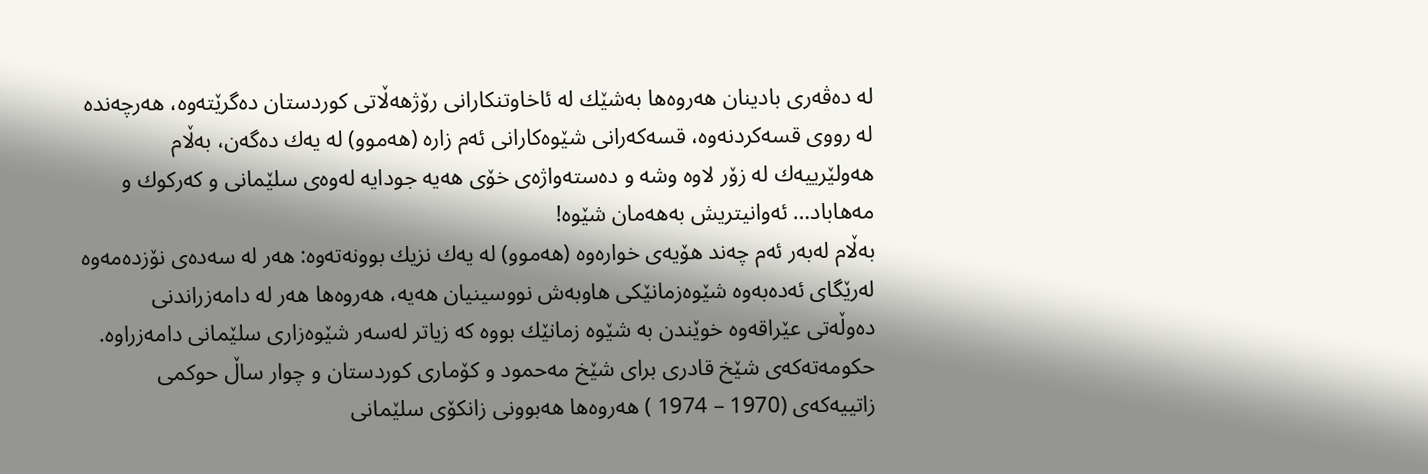له‌ ده‌ڤه‌ری‌ بادینان هه‌روه‌ها به‌شێك له‌ ئاخاوتنكارانی‌ رۆژهه‌ڵاتی‌ كوردستان ده‌گرێته‌وه‌، هه‌رچه‌نده‌ له‌ رووی‌ قسه‌كردنه‌وه‌، قسه‌كه‌رانی‌ شێوه‌كارانی‌ ئه‌م زاره‌ (هه‌موو) له‌ یه‌ك ده‌گه‌ن، به‌ڵام هه‌ولێرییه‌ك له‌ زۆر لاوه‌ وشه‌ و ده‌سته‌واژه‌ی‌ خۆی‌ هه‌یه‌ جودایه‌ له‌وه‌ی‌ سلێمانی‌ و كه‌ركوك و مه‌هاباد… ئه‌وانیتریش به‌هه‌مان شێوه‌!
به‌ڵام له‌به‌ر ئه‌م چه‌ند هۆیه‌ی‌ خواره‌وه‌ (هه‌موو) له‌ یه‌ك نزیك بوونه‌ته‌وه‌: هه‌ر له‌ سه‌ده‌ی‌ نۆزده‌مه‌وه‌ له‌رێگای‌ ئه‌ده‌به‌وه‌ شێوه‌زمانێكی‌ هاوبه‌ش نووسینیان هه‌یه‌، هه‌روه‌ها هه‌ر له‌ دامه‌زراندنی‌ ده‌وڵه‌تی‌ عێراقه‌وه‌ خوێندن به‌ شێوه‌ زمانێك بووه‌ كه‌ زیاتر له‌سه‌ر شێوه‌زاری‌ سلێمانی‌ دامه‌زراوه‌.
حكومه‌ته‌كه‌ی‌ شێخ قادری‌ برای‌ شێخ مه‌حمود و كۆماری‌ كوردستان و چوار ساڵ حوكمی‌ زاتییه‌كه‌ی‌ (1970 – 1974 ) هه‌روه‌ها هه‌بوونی‌ زانكۆی‌ سلێمانی‌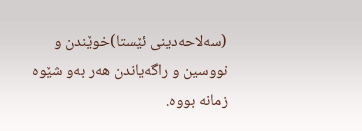(سه‌لاحه‌دینی‌ ئێستا)خوێندن و نووسین و راگه‌یاندن هه‌ر به‌و شێوه‌ زمانه‌ بووه‌.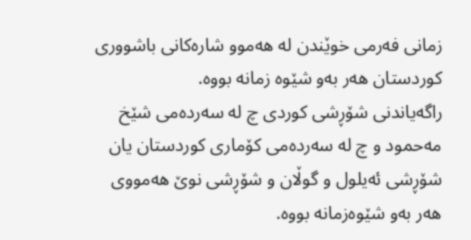زمانی‌ فه‌رمی‌ خوێندن له‌ هه‌موو شاره‌كانی‌ باشووری‌ كوردستان هه‌ر به‌و شێوه‌ زمانه‌ بووه‌.
راگه‌یاندنی‌ شۆڕشی‌ كوردی‌ چ له‌ سه‌رده‌می‌ شێخ مه‌حمود و چ له‌ سه‌رده‌می‌ كۆماری‌ كوردستان یان شۆڕشی‌ ئه‌یلول و گوڵان و شۆڕشی‌ نوێ هه‌مووی‌ هه‌ر به‌و شێوه‌زمانه‌ بووه‌.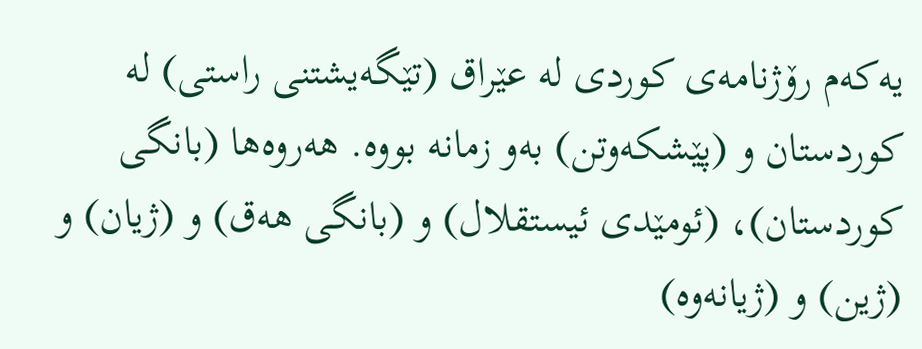یه‌كه‌م رۆژنامه‌ی‌ كوردی‌ له‌ عێراق (تێگه‌یشتنی‌ راستی‌) له‌ كوردستان و (پێشكه‌وتن) به‌و زمانه‌ بووه‌. هه‌روه‌ها (بانگی‌ كوردستان)، (ئومێدی‌ ئیستقلال) و (بانگی‌ هه‌ق) و (ژیان) و (ژین) و (ژیانه‌وه‌)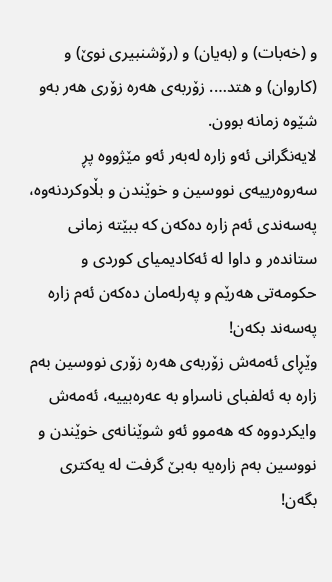و (خه‌بات) و (به‌یان) و (رۆشنبیری‌ نوێ‌) و (كاروان) و هتد…. زۆربه‌ی‌ هه‌ره‌ زۆری‌ هه‌ر به‌و شێوه‌ زمانه‌ بوون.
لایه‌نگرانی‌ ئه‌و زاره‌ له‌به‌ر ئه‌و مێژووه‌ پڕ سه‌روه‌رییه‌ی‌ نووسین و خوێندن و بڵاوكردنه‌وه‌، په‌سه‌ندی‌ ئه‌م زاره‌ ده‌كه‌ن كه‌ ببێته‌ زمانی‌ ستانده‌ر و داوا له‌ ئه‌كادیمیای‌ كوردی‌ و حكومه‌تی‌ هه‌رێم و په‌رله‌مان ده‌كه‌ن ئه‌م زاره‌ په‌سه‌ند بكه‌ن!
وێڕای‌ ئه‌مه‌ش زۆربه‌ی‌ هه‌ره‌ زۆری‌ نووسین به‌م زاره‌ به‌ ئه‌لفبای‌ ناسراو به‌ عه‌ره‌بییه‌، ئه‌مه‌ش وایكردووه‌ كه‌ هه‌موو ئه‌و شوێنانه‌ی‌ خوێندن و نووسین به‌م زاره‌یه‌ به‌بێ گرفت له‌ یه‌كتری‌ بگه‌ن!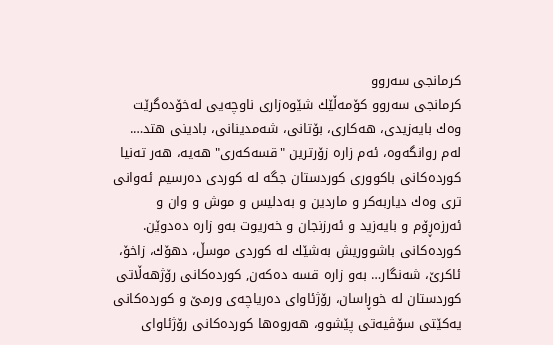كرمانجی‌ سه‌روو
كرمانجی‌ سه‌روو كۆمه‌ڵێك شێوه‌زاری‌ ناوچه‌یی‌ له‌خۆده‌گرێت وه‌ك بایه‌زیدی‌، هه‌كاری‌، بۆتانی‌، شه‌مدینانی‌، بادینی‌ هتد…. له‌م روانگه‌وه‌، ئه‌م زاره‌ زۆرترین "قسه‌كه‌ری‌" هه‌یه‌، هه‌ر ته‌نیا كورده‌كانی‌ باكووری‌ كوردستان جگه‌ له‌ كوردی‌ ده‌رسیم ئه‌وانی‌ تری‌ وه‌ك دیاربه‌كر و ماردین و به‌دلیس و موش و وان و ئه‌رزه‌ڕۆم و بایه‌زید و ئه‌رزنجان و خه‌ریوت به‌و زاره‌ ده‌دوێن. كورده‌كانی‌ باشووریش به‌شێك له‌ كوردی‌ موسڵ، دهۆك، زاخۆ، ئاكرێ، شه‌نگار… به‌و زاره‌ قسه‌ ده‌كه‌ن, كورده‌كانی‌ رۆژهه‌ڵاتی‌ كوردستان له‌ خوڕاسان، رۆژئاوای ده‌ریاچه‌ی‌ ورمێ و كورده‌كانی‌ یه‌كێتی‌ سۆڤیه‌تی‌ پێشوو، هه‌روه‌ها كورده‌كانی‌ رۆژئاوای‌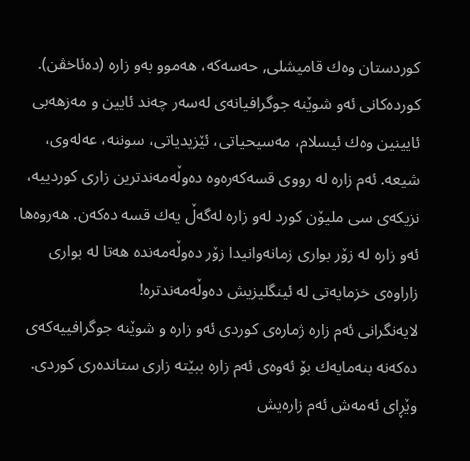كوردستان وه‌ك قامیشلی‌, حه‌سه‌كه‌، هه‌موو به‌و زاره‌ (ده‌ئاخڤن).
كورده‌كانی‌ ئه‌و شوێنه‌ جوگرافیانه‌ی‌ له‌سه‌ر چه‌ند ئایین و مه‌زهه‌بی‌ ئایینین وه‌ك ئیسلام، مه‌سیحیاتی‌، ئێزیدیاتی‌، سوننه‌، عه‌له‌وی‌، شیعه‌. ئه‌م زاره‌ له‌ رووی‌ قسه‌كه‌ره‌وه‌ ده‌وڵه‌مه‌ندترین زاری‌ كوردییه‌، نزیكه‌ی‌ سی‌ ملیۆن كورد له‌و زاره‌ له‌گه‌ڵ یه‌ك قسه‌ ده‌كه‌ن. هه‌روه‌ها ئه‌و زاره‌ له‌ زۆر بواری‌ زمانه‌وانیدا زۆر ده‌وڵه‌مه‌نده‌ هه‌تا له‌ بواری‌ زاراوه‌ی‌ خزمایه‌تی‌ له‌ ئینگلیزیش ده‌وڵه‌مه‌ندتره‌!
لایه‌نگرانی‌ ئه‌م زاره‌ ژماره‌ی‌ كوردی‌ ئه‌و زاره‌ و شوێنه‌ جوگرافییه‌كه‌ی‌ ده‌كه‌نه‌ بنه‌مایه‌ك بۆ ئه‌وه‌ی‌ ئه‌م زاره‌ ببێته‌ زاری‌ ستانده‌ری‌ كوردی‌. وێڕای‌ ئه‌مه‌ش ئه‌م زاره‌یش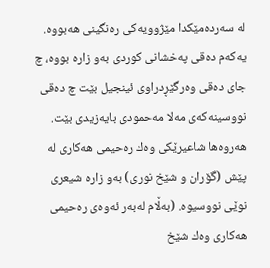له‌ سه‌رده‌مێكدا مێژوویه‌كی‌ ره‌نگینی‌ هه‌بووه‌. یه‌كه‌م ده‌قی‌ په‌خشانی‌ كوردی‌ به‌و زاره‌ بووه‌، چ جای‌ ده‌قی‌ وه‌رگێڕدراوی‌ ئینجیل بێت چ ده‌قی‌ نووسینه‌كه‌ی‌ مه‌لا مه‌حمودی‌ بایه‌زیدی‌ بێت. هه‌روه‌ها شاعیرێكی‌ وه‌ك ره‌حیمی‌ هه‌كاری‌ له‌ پێش (گۆران و شێخ نوری‌) به‌و زاره‌ شیعری‌ نوێی‌ نووسیوه‌. (به‌ڵام له‌به‌ر ئه‌وه‌ی‌ ره‌حیمی‌ هه‌كاری‌ وه‌ك شێخ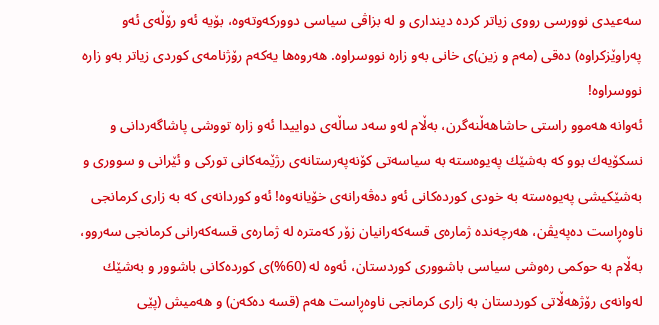سه‌عیدی‌ نوورسی‌ رووی‌ زیاتر كرده‌ دینداری‌ و له‌ بزاڤی‌ سیاسی‌ دووركه‌وته‌وه‌، بۆیه‌ ئه‌و رۆڵه‌ی‌ ئه‌و په‌راوێزكراوه‌) ده‌قی‌ (مه‌م و زین)ی‌ خانی‌ به‌و زاره‌ نووسراوه‌. هه‌روه‌ها یه‌كه‌م رۆژنامه‌ی‌ كوردی‌ زیاتر به‌و زاره‌ نووسراوه‌!
ئه‌وانه‌ هه‌موو راستی‌ حاشاهه‌ڵنه‌گرن، به‌ڵام له‌و سه‌د ساڵه‌ی‌ دواییدا ئه‌و زاره‌ تووشی‌ پاشاگه‌ردانی‌ و نسكۆیه‌ك بوو كه‌ به‌شێك په‌یوه‌سته‌ به‌ سیاسه‌تی‌ كۆنه‌په‌رستانه‌ی‌ رژێمه‌كانی‌ توركی‌ و ئێرانی‌ و سووری‌ و به‌شێكیشی‌ په‌یوه‌سته‌ به‌ خودی‌ كورده‌كانی‌ ئه‌و ده‌ڤه‌رانه‌ی‌ خۆیانه‌وه‌! ئه‌و كوردانه‌ی‌ كه‌ به‌ زاری‌ كرمانجی‌ ناوه‌ڕاست ده‌په‌یڤن، هه‌رچه‌نده‌ ژماره‌ی‌ قسه‌كه‌رانیان زۆر كه‌متره‌ له‌ ژماره‌ی‌ قسه‌كه‌رانی‌ كرمانجی‌ سه‌روو، به‌ڵام به‌ حوكمی‌ ره‌وشی‌ سیاسی‌ باشووری‌ كوردستان، ئه‌وه‌ له‌ (60%)ی‌ كورده‌كانی‌ باشوور و به‌شێك له‌وانه‌ی‌ رۆژهه‌ڵاتی‌ كوردستان به‌ زاری‌ كرمانجی‌ ناوه‌ڕاست هه‌م (قسه‌ ده‌كه‌ن) و هه‌میش (پێی‌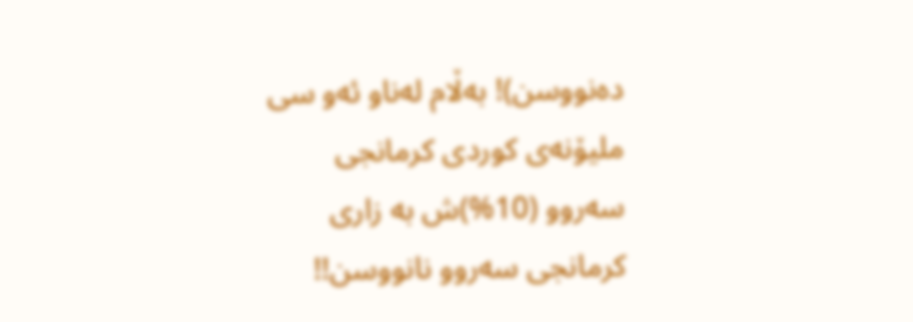ده‌نووسن)! به‌ڵام له‌ناو ئه‌و سی ملیۆنه‌ی‌ كوردی‌ كرمانجی‌ سه‌روو (10%)ش به‌ زاری‌ كرمانجی‌ سه‌روو نانووسن!!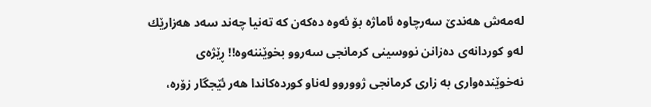له‌مه‌ش هه‌ندێ سه‌رچاوه‌ ئاماژه‌ بۆ ئه‌وه‌ ده‌كه‌ن كه‌ ته‌نیا چه‌ند سه‌د هه‌زارێك له‌و كوردانه‌ی‌ ده‌زانن نووسینی‌ كرمانجی‌ سه‌روو بخوێننه‌وه‌!! ڕێژه‌ی‌ نه‌خوێنده‌واری‌ به‌ زاری‌ كرمانجی‌ ژووروو له‌ناو كورده‌كاندا هه‌ر ئێجگار زۆره‌،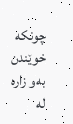چونكه‌ خوێندن به‌و زاره‌ له‌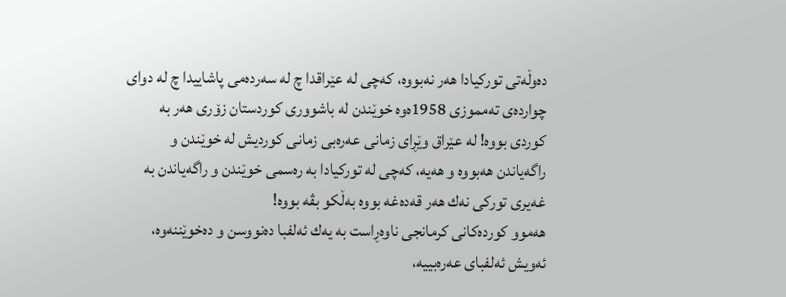ده‌وڵه‌تی‌ توركیادا هه‌ر نه‌بووه‌، كه‌چی‌ له‌ عێراقدا چ له‌ سه‌رده‌می‌ پاشاییدا چ له‌ دوای‌ چوارده‌ی‌ ته‌مموزی‌ 1958ه‌وه‌ خوێندن له‌ باشووری‌ كوردستان زۆری‌ هه‌ر به‌ كوردی‌ بووه‌! له‌ عێراق وێڕای‌ زمانی‌ عه‌ره‌بی‌ زمانی‌ كوردیش له‌ خوێندن و راگه‌یاندن هه‌بووه‌ و هه‌یه‌، كه‌چی‌ له‌ توركیادا به‌ ره‌سمی‌ خوێندن و راگه‌یاندن به‌ غه‌یری‌ توركی‌ نه‌ك هه‌ر قه‌ده‌غه‌ بووه‌ به‌ڵكو بڤه‌ بووه‌!
هه‌موو كورده‌كانی‌ كرمانجی‌ ناوه‌ڕاست به‌ یه‌ك ئه‌لفبا ده‌نووسن و ده‌خوێننه‌وه‌، ئه‌ویش ئه‌لفبای‌ عه‌ره‌بییه‌،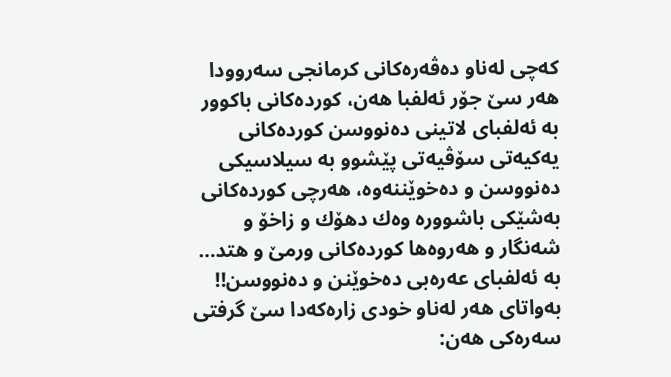كه‌چی‌ له‌ناو ده‌ڤه‌ره‌كانی‌ كرمانجی‌ سه‌روودا هه‌ر سێ جۆر ئه‌لفبا هه‌ن، كورده‌كانی‌ باكوور به‌ ئه‌لفبای‌ لاتینی‌ ده‌نووسن كورده‌كانی‌ یه‌كیه‌تی‌ سۆڤیه‌تی‌ پێشوو به‌ سیلاسیكی‌ ده‌نووسن و ده‌خوێننه‌وه‌، هه‌رچی‌ كورده‌كانی‌ به‌شێكی‌ باشووره‌ وه‌ك دهۆك و زاخۆ و شه‌نگار و هه‌روه‌ها كورده‌كانی‌ ورمێ و هتد… به‌ ئه‌لفبای‌ عه‌ره‌بی‌ ده‌خوێنن و ده‌نووسن!! به‌واتای‌ هه‌ر له‌ناو خودی‌ زاره‌كه‌دا سێ گرفتی‌ سه‌ره‌كی‌ هه‌ن: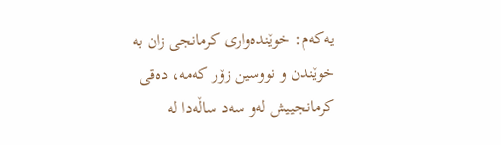یه‌كه‌م: خوێنده‌واری‌ كرمانجی‌ زان به‌ خوێندن و نووسین زۆر كه‌مه‌، ده‌قی‌ كرمانجییش له‌و سه‌د ساڵه‌دا له‌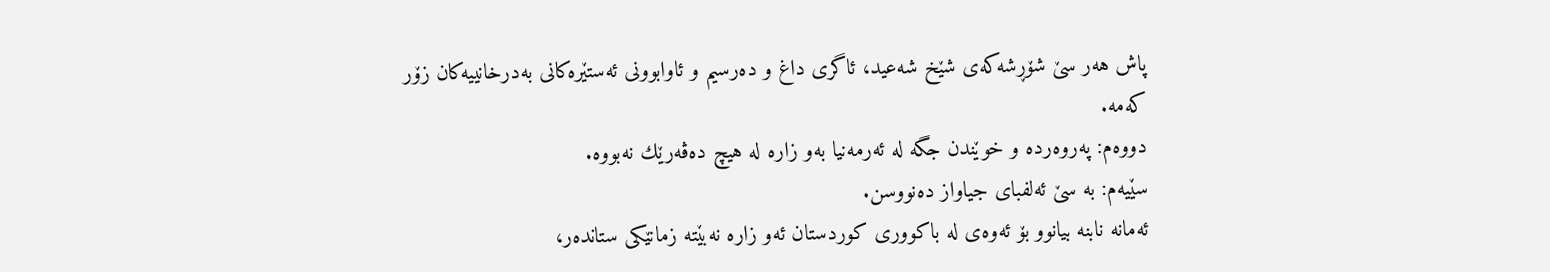پاش هه‌ر سێ شۆڕشه‌كه‌ی‌ شێخ شه‌عید، ئاگری‌ داغ و ده‌رسیم و ئاوابوونی‌ ئه‌ستێره‌كانی‌ به‌درخانییه‌كان زۆر كه‌مه‌.
دووه‌م: په‌روه‌رده‌ و خوێندن جگه‌ له‌ ئه‌رمه‌نیا به‌و زاره‌ له‌ هیچ ده‌ڤه‌رێك نه‌بووه‌.
سێیه‌م: به‌ سێ ئه‌لفبای‌ جیاواز ده‌نووسن.
ئه‌مانه‌ نابنه‌ بیانوو بۆ ئه‌وه‌ی‌ له‌ باكووری‌ كوردستان ئه‌و زاره‌ نه‌بێته‌ زمانێكی‌ ستانده‌ر،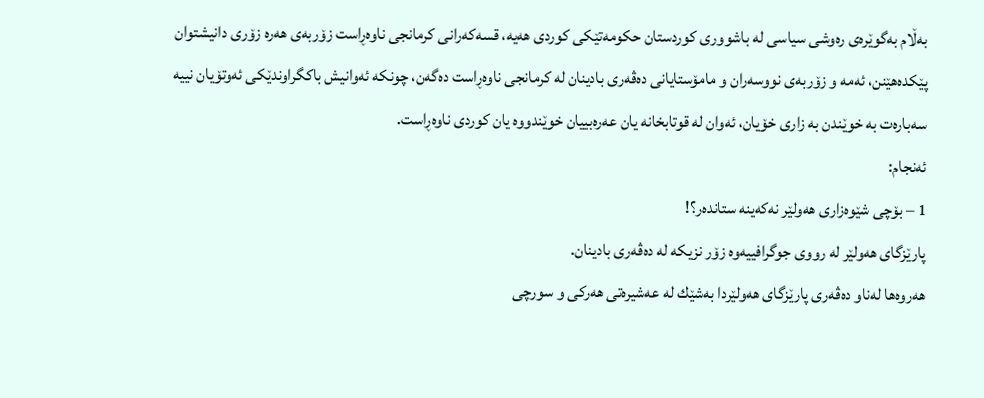به‌ڵام به‌گوێره‌ی‌ ره‌وشی‌ سیاسی‌ له‌ باشووری‌ كوردستان حكومه‌تێكی‌ كوردی‌ هه‌یه‌، قسه‌كه‌رانی‌ كرمانجی‌ ناوه‌ڕاست زۆربه‌ی‌ هه‌ره‌ زۆری‌ دانیشتوان پێكده‌هێنن، ئه‌مه‌ و زۆربه‌ی‌ نووسه‌ران و مامۆستایانی‌ ده‌ڤه‌ری‌ بادینان له‌ كرمانجی‌ ناوه‌ڕاست ده‌گه‌ن، چونكه‌ ئه‌وانیش باكگراوندێكی‌ ئه‌وتۆیان نییه‌ سه‌باره‌ت به‌ خوێندن به‌ زاری‌ خۆیان، ئه‌وان له‌ قوتابخانه‌ یان عه‌ره‌بییان خوێندووه‌ یان كوردی‌ ناوه‌ڕاست.
ئه‌نجام:
1 – بۆچی‌ شێوه‌زاری‌ هه‌ولێر نه‌كه‌ینه‌ ستانده‌ر؟!
پارێزگای‌ هه‌ولێر له‌ رووی‌ جوگرافییه‌وه‌ زۆر نزیكه‌ له‌ ده‌ڤه‌ری‌ بادینان.
هه‌روه‌ها له‌ناو ده‌ڤه‌ری‌ پارێزگای‌ هه‌ولێردا به‌شێك له‌ عه‌شیره‌تی‌ هه‌ركی‌ و سورچی‌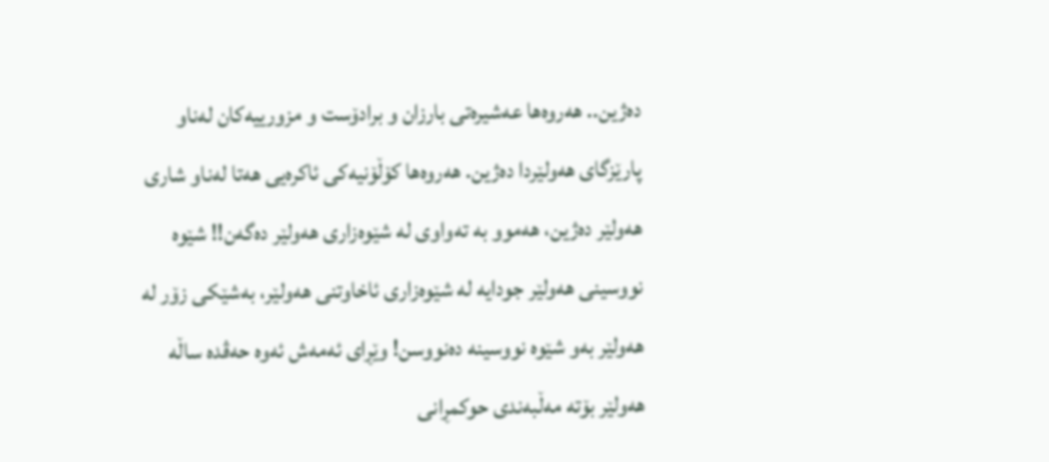ده‌ژین.. هه‌روه‌ها عه‌شیره‌تی‌ بارزان و برادۆست و مزورییه‌كان له‌ناو پارێزگای‌ هه‌ولێردا ده‌ژین. هه‌روه‌ها كۆڵۆنیه‌كی‌ ئاكره‌یی‌ هه‌تا له‌ناو شاری‌ هه‌ولێر ده‌ژین، هه‌موو به‌ ته‌واوی‌ له‌ شێوه‌زاری‌ هه‌ولێر ده‌گه‌ن!! شێوه‌ نووسینی‌ هه‌ولێر جودایه‌ له‌ شێوه‌زاری‌ ئاخاوتنی‌ هه‌ولێر، به‌شێكی‌ زۆر له‌ هه‌ولێر به‌و شێوه‌ نووسینه‌ ده‌نووسن! وێڕای‌ ئه‌مه‌ش ئه‌وه‌ حه‌ڤده‌ ساڵه‌ هه‌ولێر بۆته‌ مه‌ڵبه‌ندی‌ حوكمڕانی‌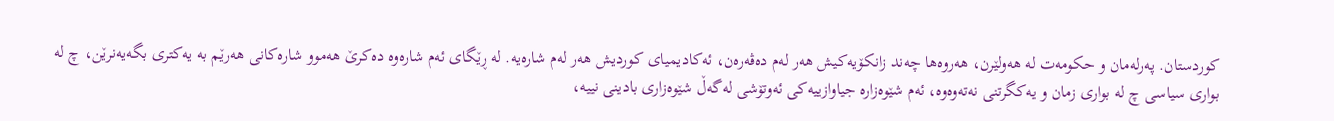كوردستان. په‌رله‌مان و حكومه‌ت له‌ هه‌ولێرن، هه‌روه‌ها چه‌ند زانكۆیه‌كیش هه‌ر له‌م ده‌ڤه‌ره‌ن، ئه‌كادیمیای‌ كوردیش هه‌ر له‌م شاره‌یه‌. له‌ ڕێگای‌ ئه‌م شاره‌وه‌ ده‌كرێ هه‌موو شاره‌كانی‌ هه‌رێم به‌ یه‌كتری‌ بگه‌یه‌نرێن، چ له‌ بواری‌ سیاسی‌ چ له‌ بواری‌ زمان و یه‌كگرتنی‌ نه‌ته‌وه‌وه‌، ئه‌م شێوه‌زاره‌ جیاوازییه‌كی‌ ئه‌وتۆشی‌ له‌گه‌ڵ شێوه‌زاری‌ بادینی‌ نییه‌،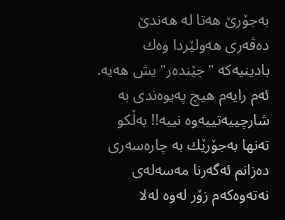به‌جۆرێ هه‌تا له‌ هه‌ندێ ده‌ڤه‌ری‌ هه‌ولێردا وه‌ك بادینیه‌كه‌ "جێنده‌ر" یش هه‌یه‌. ئه‌م رایه‌م هیچ په‌یوه‌ندی‌ به‌ شارچییه‌تییه‌وه‌ نییه‌!! به‌ڵكو ته‌نها به‌جۆرێك به‌ چاره‌سه‌ری‌ ده‌زانم ئه‌گه‌رنا مه‌سه‌له‌ی‌ نه‌ته‌وه‌كه‌م زۆر له‌وه‌ له‌لا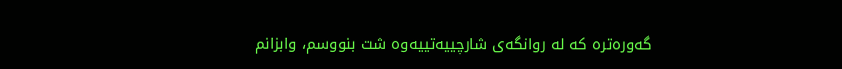گه‌وره‌تره‌ كه‌ له‌ روانگه‌ی‌ شارچییه‌تییه‌وه‌ شت بنووسم، وابزانم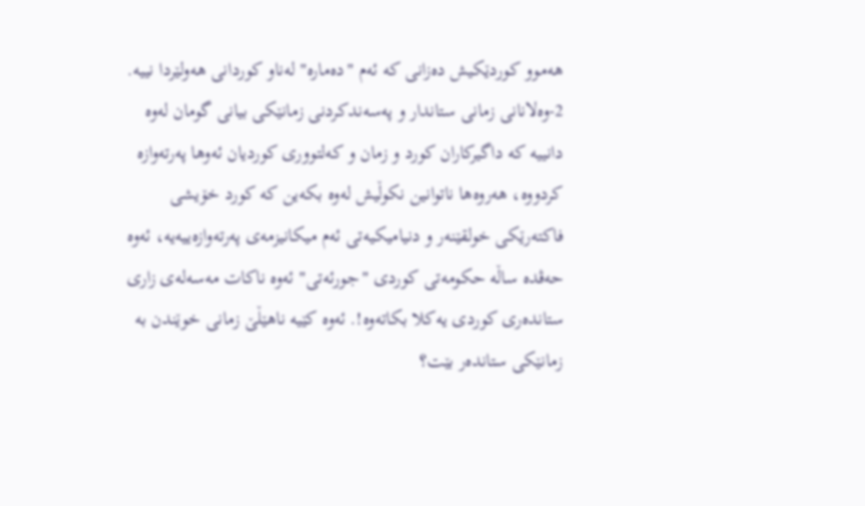هه‌موو كوردێكیش ده‌زانی كه‌ ئه‌م "ده‌ماره‌" له‌ناو كوردانی‌ هه‌ولێردا نییه‌.
2-وه‌لانانی‌ زمانی‌ ستاندار و په‌سه‌ندكردنی‌ زمانێكی‌ بیانی‌ گومان له‌وه‌ دانییه‌ كه‌ داگیركاران كورد و زمان و كه‌لتووری‌ كوردیان ئه‌وها په‌رته‌وازه‌ كردووه‌، هه‌روه‌ها ناتوانین نكوڵیش له‌وه‌ بكه‌ین كه‌ كورد خۆیشی‌ فاكته‌رێكی‌ خولقێنه‌ر و دنیامیكیه‌تی‌ ئه‌م میكانیزمه‌ی‌ په‌رته‌وازه‌ییه‌یه‌، ئه‌وه‌ حه‌ڤده‌ ساڵه‌ حكومه‌تی‌ كوردی‌ "جورئه‌تی‌" ئه‌وه‌ ناكات مه‌سه‌له‌ی‌ زاری‌ ستانده‌ری‌ كوردی‌ یه‌كلا بكاته‌وه‌!. ئه‌وه‌ كێیه‌ ناهێڵێ زمانی‌ خوێندن به‌ زمانێكی‌ ستانده‌ر بێت؟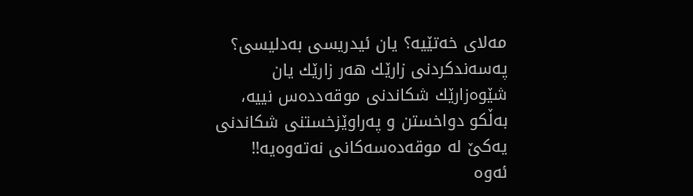مه‌لای‌ خه‌تێیه‌؟ یان ئیدریسی‌ به‌دلیسی‌؟ په‌سه‌ندكردنی‌ زارێك هه‌ر زارێك یان شێوه‌زارێك شكاندنی‌ موقه‌دده‌س نییه‌، به‌ڵكو دواخستن و په‌راوێزخستنی‌ شكاندنی‌ یه‌كێ له‌ موقه‌ده‌سه‌كانی‌ نه‌ته‌وه‌یه‌!! ئه‌وه‌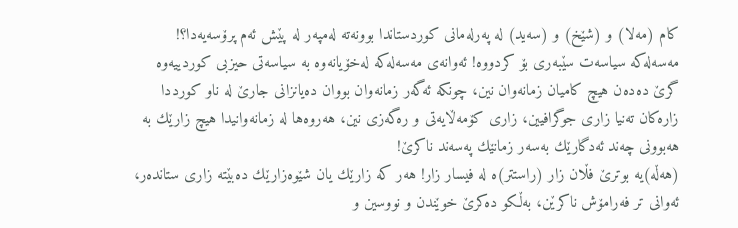كام (مه‌لا) و (شێخ) و (سه‌ید) له‌ په‌رله‌مانی‌ كوردستاندا بوونه‌ته‌ له‌مپه‌ر له‌ پێش ئه‌م پرۆسه‌یه‌دا؟!
مه‌سه‌له‌كه‌ سیاسه‌ت سێبه‌ری‌ بۆ كردووه‌! ئه‌وانه‌ی‌ مه‌سه‌له‌كه‌ له‌خۆیانه‌وه‌ به‌ سیاسه‌تی‌ حیزبی‌ كوردییه‌وه‌ گرێ ده‌ده‌ن هیچ كامیان زمانه‌وان نین، چونكه‌ ئه‌گه‌ر زمانه‌وان بووان ده‌یانزانی‌ جارێ‌ له‌ ناو كورددا زاره‌كان ته‌نیا زاری‌ جوگرافیین، زاری‌ كۆمه‌ڵایه‌تی‌ و ره‌گه‌زی‌ نین، هه‌روه‌ها له‌ زمانه‌وانیدا هیچ زارێك به‌ هه‌بوونی‌ چه‌ند ئه‌دگارێك به‌سه‌ر زمانێك په‌سه‌ند ناكرێ!
(هه‌ڵه‌)یه‌ بوترێ فڵان زار (راستتر)ه‌ له‌ فیسار زار! هه‌ر كه‌ زارێك یان شێوه‌زارێك ده‌بێته‌ زاری‌ ستانده‌ر، ئه‌وانی‌ تر فه‌رامۆش ناكرێن، به‌ڵكو ده‌كرێ خوێندن و نووسین و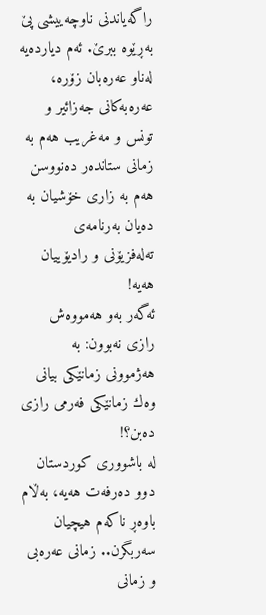راگه‌یاندنی‌ ناوچه‌ییشی‌ پێ به‌ڕێوه‌ ببرێ. ئه‌م دیارده‌یه‌ له‌ناو عه‌ره‌بان زۆره‌، عه‌ره‌به‌كانی‌ جه‌زائیر و تونس و مه‌غریب هه‌م به‌ زمانی‌ ستانده‌ر ده‌نووسن هه‌م به‌ زاری‌ خۆشیان به‌ ده‌یان به‌رنامه‌ی‌ ته‌له‌فزیۆنی‌ و رادیۆییان هه‌یه‌!
ئه‌گه‌ر به‌و هه‌مووه‌ش رازی‌ نه‌بوون: به‌ هه‌ژموونی‌ زمانێكی‌ بیانی‌ وه‌ك زمانێكی‌ فه‌رمی‌ رازی‌ ده‌بن؟!
له‌ باشووری‌ كوردستان دوو ده‌رفه‌ت هه‌یه‌، به‌ڵام باوه‌ڕ ناكه‌م هیچیان سه‌ربگرن.. زمانی‌ عه‌ره‌بی‌ و زمانی‌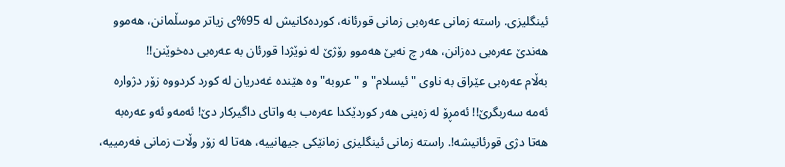ئینگلیزی‌. راسته‌ زمانی‌ عه‌ره‌بی‌ زمانی‌ قورئانه‌، كورده‌كانیش له‌ 95%ی‌ زیاتر موسڵمانن، هه‌موو هه‌ندێ عه‌ره‌بی‌ ده‌زانن، هه‌ر چ نه‌بێ هه‌موو رۆژێ له‌ نوێژدا قورئان به‌ عه‌ره‌بی‌ ده‌خوێنن!!
به‌ڵام عه‌ره‌بی‌ عێراق به‌ ناوی‌ "ئیسلام"و "عروبه‌"وه‌ هێنده‌ غه‌دریان له‌ كورد كردووه‌ زۆر دژواره‌ ئه‌مه‌ سه‌ربگرێ!! ئه‌مڕۆ له‌ زه‌ینی‌ هه‌ر كوردێكدا عه‌ره‌ب به‌ واتای‌ داگیركار دێ! ئه‌مه‌و ئه‌و عه‌ره‌به‌ هه‌تا دژی‌ قورئانیشه‌!. راسته‌ زمانی‌ ئینگلیزی‌ زمانێكی‌ جیهانییه‌، هه‌تا له‌ زۆر وڵات زمانی‌ فه‌رمییه‌،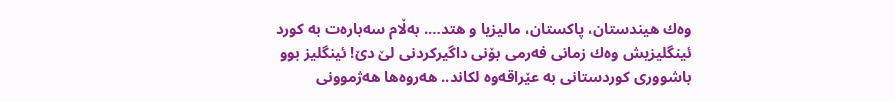وه‌ك هیندستان، پاكستان، مالیزیا و هتد…. به‌ڵام سه‌باره‌ت به‌ كورد ئینگلیزیش وه‌ك زمانی‌ فه‌رمی‌ بۆنی‌ داگیركردنی‌ لێ دێ! ئینگلیز بوو باشووری‌ كوردستانی‌ به‌ عێراقه‌وه‌ لكاند.. هه‌روه‌ها هه‌ژموونی‌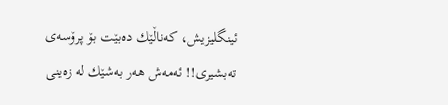ئینگلیزیش، كه‌ناڵێك ده‌بێت بۆ پرۆسه‌ی‌ ته‌بشیری‌!! ئه‌مه‌ش هه‌ر به‌شێك له‌ زه‌ینی‌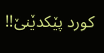كورد پێكدێنێ!!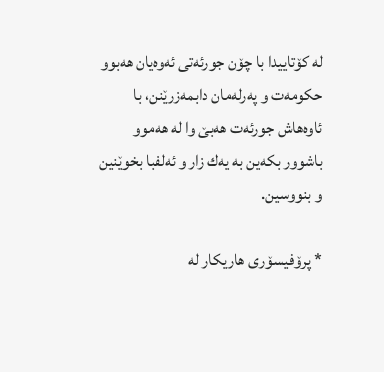له‌ كۆتاییدا با چۆن جورئه‌تی‌ ئه‌وه‌یان هه‌بوو حكومه‌ت و په‌رله‌مان دابمه‌زرێنن، با ئاوه‌هاش جورئه‌ت هه‌بێ وا له‌ هه‌موو باشوور بكه‌ین به‌ یه‌ك زار و ئه‌لفبا بخوێنین و بنووسین.

* پرۆفیسۆری‌ هاریكار له‌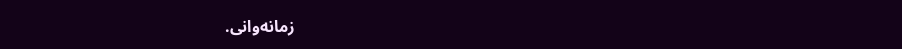زمانه‌وانی‌.